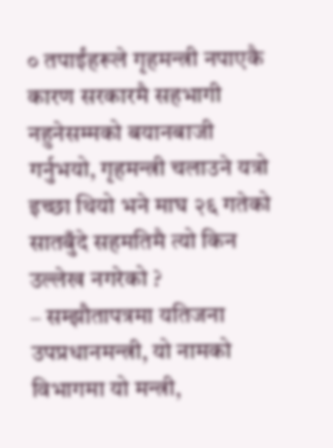० तपाईंहरूले गृहमन्त्री नपाएकै कारण सरकारमै सहभागी नहुनेसम्मको बयानबाजी गर्नुभयो, गृहमन्त्री चलाउने यत्रो इच्छा थियो भने माघ २६ गतेको सातबुँदे सहमतिमै त्यो किन उल्लेख नगरेको ?
– सम्झौतापत्रमा यतिजना उपप्रधानमन्त्री, यो नामको विभागमा यो मन्त्री,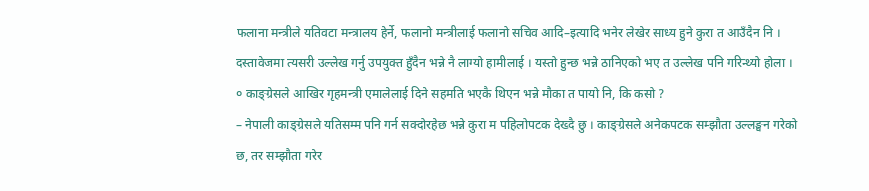फलाना मन्त्रीले यतिवटा मन्त्रालय हेर्ने, फलानो मन्त्रीलाई फलानो सचिव आदि–इत्यादि भनेर लेखेर साध्य हुने कुरा त आउँदैन नि । दस्तावेजमा त्यसरी उल्लेख गर्नु उपयुक्त हुँदैन भन्ने नै लाग्यो हामीलाई । यस्तो हुन्छ भन्ने ठानिएको भए त उल्लेख पनि गरिन्थ्यो होला ।
० काङ्ग्रेसले आखिर गृहमन्त्री एमालेलाई दिने सहमति भएकै थिएन भन्ने मौका त पायो नि, कि कसो ?
– नेपाली काङ्ग्रेसले यतिसम्म पनि गर्न सक्दोरहेछ भन्ने कुरा म पहिलोपटक देख्दै छु । काङ्ग्रेसले अनेकपटक सम्झौता उल्लङ्घन गरेको छ, तर सम्झौता गरेर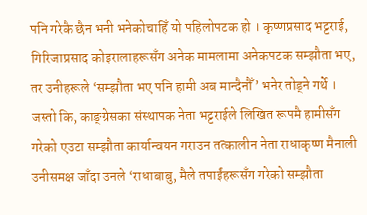पनि गरेकै छैन भनी भनेकोचाहिँ यो पहिलोपटक हो । कृष्णप्रसाद भट्टराई, गिरिजाप्रसाद कोइरालाहरूसँग अनेक मामलामा अनेकपटक सम्झौता भए, तर उनीहरूले ‘सम्झौता भए पनि हामी अब मान्दैनौँ’ भनेर तोड्ने गर्थे । जस्तो कि, काङ्ग्रेसका संस्थापक नेता भट्टराईले लिखित रूपमै हामीसँग गरेको एउटा सम्झौता कार्यान्वयन गराउन तत्कालीन नेता राधाकृष्ण मैनाली उनीसमक्ष जाँदा उनले ‘राधाबाबु, मैले तपाईंहरूसँग गरेको सम्झौता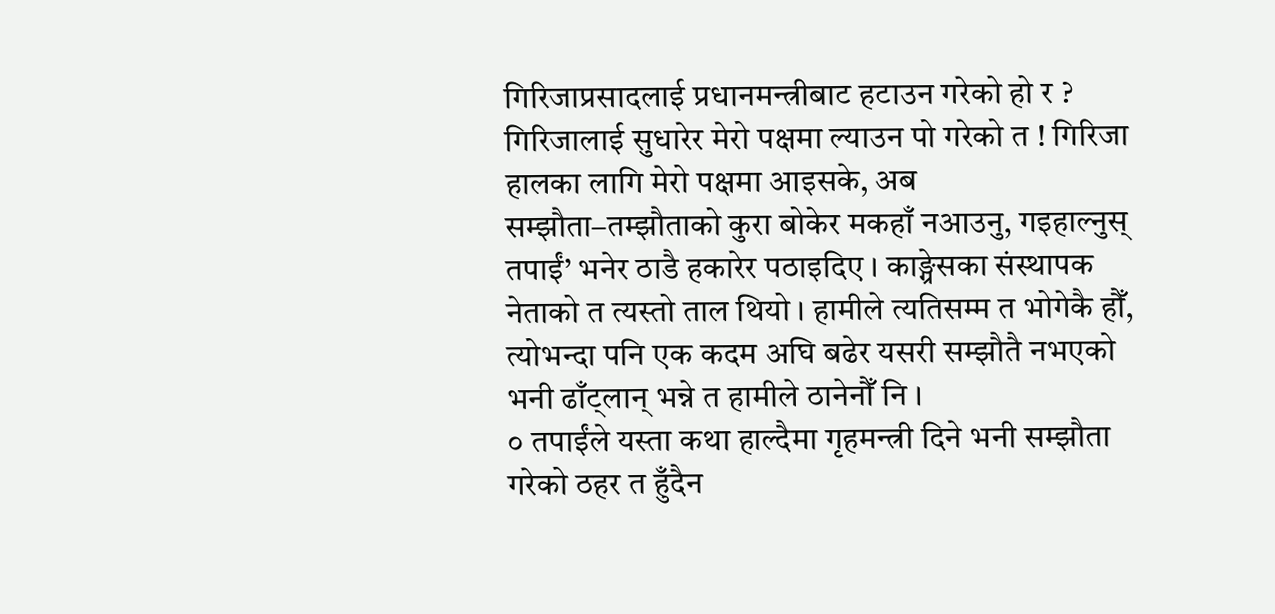गिरिजाप्रसादलाई प्रधानमन्त्रीबाट हटाउन गरेको हो र ? गिरिजालाई सुधारेर मेरो पक्षमा ल्याउन पो गरेको त ! गिरिजा हालका लागि मेरो पक्षमा आइसके, अब सम्झौता–तम्झौताको कुरा बोकेर मकहाँ नआउनु, गइहाल्नुस् तपाईं’ भनेर ठाडै हकारेर पठाइदिए । काङ्ग्रेसका संस्थापक नेताको त त्यस्तो ताल थियो । हामीले त्यतिसम्म त भोगेकै हौँ, त्योभन्दा पनि एक कदम अघि बढेर यसरी सम्झौतै नभएको भनी ढाँट्लान् भन्ने त हामीले ठानेनौँ नि ।
० तपाईंले यस्ता कथा हाल्दैमा गृहमन्त्री दिने भनी सम्झौता गरेको ठहर त हुँदैन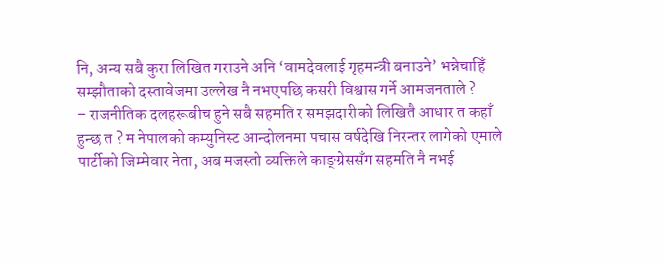नि, अन्य सबै कुरा लिखित गराउने अनि ‘वामदेवलाई गृहमन्त्री बनाउने’ भन्नेचाहिँ सम्झौताको दस्तावेजमा उल्लेख नै नभएपछि कसरी विश्वास गर्ने आमजनताले ?
– राजनीतिक दलहरूबीच हुने सबै सहमति र समझदारीको लिखितै आधार त कहाँ हुन्छ त ? म नेपालको कम्युनिस्ट आन्दोलनमा पचास वर्षदेखि निरन्तर लागेको एमाले पार्टीको जिम्मेवार नेता, अब मजस्तो व्यक्तिले काङ्ग्रेससँग सहमति नै नभई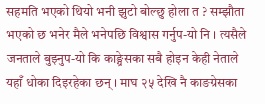सहमति भएको थियो भनी झुटो बोल्छु होला त ? सम्झौता भएको छ भनेर मैले भनेपछि विश्वास गर्नुप-यो नि । त्यसैले जनताले बुझ्नुप-यो कि काङ्ग्रेसका सबै होइन केही नेताले यहाँ धोका दिइरहेका छन् । माघ २५ देखि नै काङग्रेसका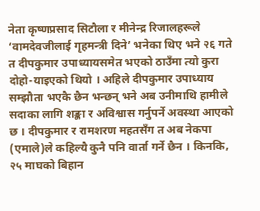नेता कृष्णप्रसाद सिटौला र मीनेन्द्र रिजालहरूले ‘वामदेवजीलाई गृहमन्त्री दिने’ भनेका थिए भने २६ गते त दीपकुमार उपाध्यायसमेत भएको ठाउँमा त्यो कुरा दोहो-याइएको थियो । अहिले दीपकुमार उपाध्याय सम्झौता भएकै छैन भन्छन् भने अब उनीमाथि हामीले सदाका लागि शङ्का र अविश्वास गर्नुपर्ने अवस्था आएको छ । दीपकुमार र रामशरण महतसँग त अब नेकपा (एमाले)ले कहिल्यै कुनै पनि वार्ता गर्ने छैन । किनकि, २५ माघको बिहान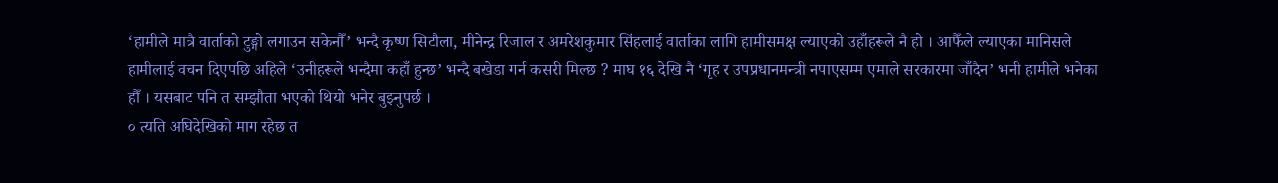‘हामीले मात्रै वार्ताको टुङ्गो लगाउन सकेनौँ’ भन्दै कृष्ण सिटौला, मीनेन्द्र रिजाल र अमरेशकुमार सिंहलाई वार्ताका लागि हामीसमक्ष ल्याएको उहाँहरूले नै हो । आफैँले ल्याएका मानिसले हामीलाई वचन दिएपछि अहिले ‘उनीहरूले भन्दैमा कहाँ हुन्छ’ भन्दै बखेडा गर्न कसरी मिल्छ ? माघ १६ देखि नै ‘गृह र उपप्रधानमन्त्री नपाएसम्म एमाले सरकारमा जाँदैन’ भनी हामीले भनेका हौँ । यसबाट पनि त सम्झौता भएको थियो भनेर बुझ्नुपर्छ ।
० त्यति अघिदेखिको माग रहेछ त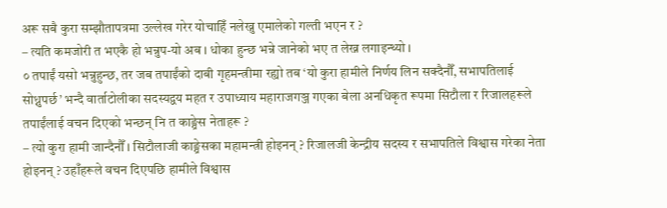अरू सबै कुरा सम्झौतापत्रमा उल्लेख गरेर योचाहिँ नलेख्नु एमालेको गल्ती भएन र ?
– त्यति कमजोरी त भएकै हो भन्नुप-यो अब । धोका हुन्छ भन्ने जानेको भए त लेख्न लगाइन्थ्यो ।
० तपाईं यसो भन्नुहुन्छ, तर जब तपाईंको दाबी गृहमन्त्रीमा रह्यो तब ‘यो कुरा हामीले निर्णय लिन सक्दैनौँ, सभापतिलाई सोध्नुपर्छ’ भन्दै वार्ताटोलीका सदस्यद्वय महत र उपाध्याय महाराजगञ्ज गएका बेला अनधिकृत रूपमा सिटौला र रिजालहरूले तपाईंलाई वचन दिएको भन्छन् नि त काङ्ग्रेस नेताहरू ?
– त्यो कुरा हामी जान्दैनौँ । सिटौलाजी काङ्ग्रेसका महामन्त्री होइनन् ? रिजालजी केन्द्रीय सदस्य र सभापतिले विश्वास गरेका नेता होइनन् ? उहाँहरूले वचन दिएपछि हामीले विश्वास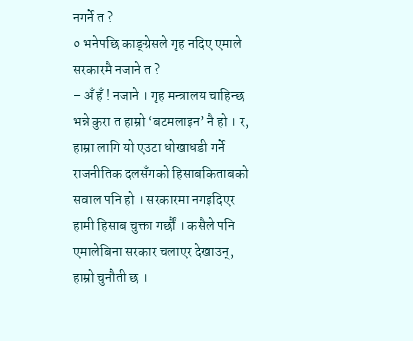नगर्ने त ?
० भनेपछि काङ्ग्रेसले गृह नदिए एमाले सरकारमै नजाने त ?
– अँ हँ ! नजाने । गृह मन्त्रालय चाहिन्छ भन्ने कुरा त हाम्रो ‘बटमलाइन’ नै हो । र, हाम्रा लागि यो एउटा धोखाधडी गर्ने राजनीतिक दलसँगको हिसाबकिताबको सवाल पनि हो । सरकारमा नगइदिएर हामी हिसाब चुक्ता गर्छौं । कसैले पनि एमालेबिना सरकार चलाएर देखाउन्, हाम्रो चुनौती छ ।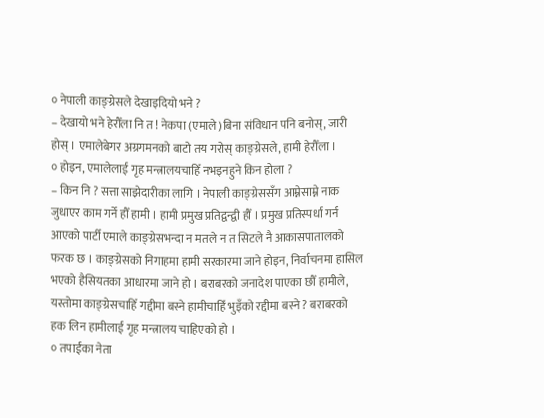० नेपाली काङ्ग्रेसले देखाइदियो भने ?
– देखायो भने हेरौँला नि त ! नेकपा (एमाले)बिना संविधान पनि बनोस्, जारी होस् । एमालेबेगर अग्रगमनको बाटो तय गरोस् काङ्ग्रेसले, हामी हेरौँला ।
० होइन, एमालेलाई गृह मन्त्रालयचाहिँ नभइनहुने किन होला ?
– किन नि ? सत्ता साझेदारीका लागि । नेपाली काङ्ग्रेससँग आम्नेसाम्ने नाक जुधाएर काम गर्ने हौँ हामी । हामी प्रमुख प्रतिद्वन्द्वी हौँ । प्रमुख प्रतिस्पर्धा गर्न आएको पार्टी एमाले काङ्ग्रेसभन्दा न मतले न त सिटले नै आकासपातालको फरक छ । काङ्ग्रेसको निगाहमा हामी सरकारमा जाने होइन, निर्वाचनमा हासिल भएको हैसियतका आधारमा जाने हो । बराबरको जनादेश पाएका छौँ हामीले, यस्तोमा काङ्ग्रेसचाहिँ गद्दीमा बस्ने हामीचाहिँ भुइँको रद्दीमा बस्ने ? बराबरको हक लिन हामीलाई गृह मन्त्रालय चाहिएको हो ।
० तपाईंका नेता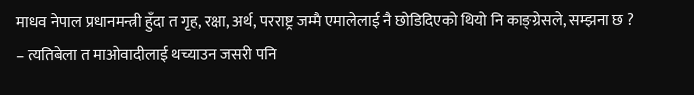माधव नेपाल प्रधानमन्त्री हुँदा त गृह, रक्षा, अर्थ, परराष्ट्र जम्मै एमालेलाई नै छोडिदिएको थियो नि काङ्ग्रेसले, सम्झना छ ?
– त्यतिबेला त माओवादीलाई थच्याउन जसरी पनि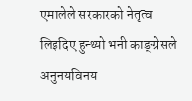एमालेले सरकारको नेतृत्व लिइदिए हुन्थ्यो भनी काङ्ग्रेसले अनुनयविनय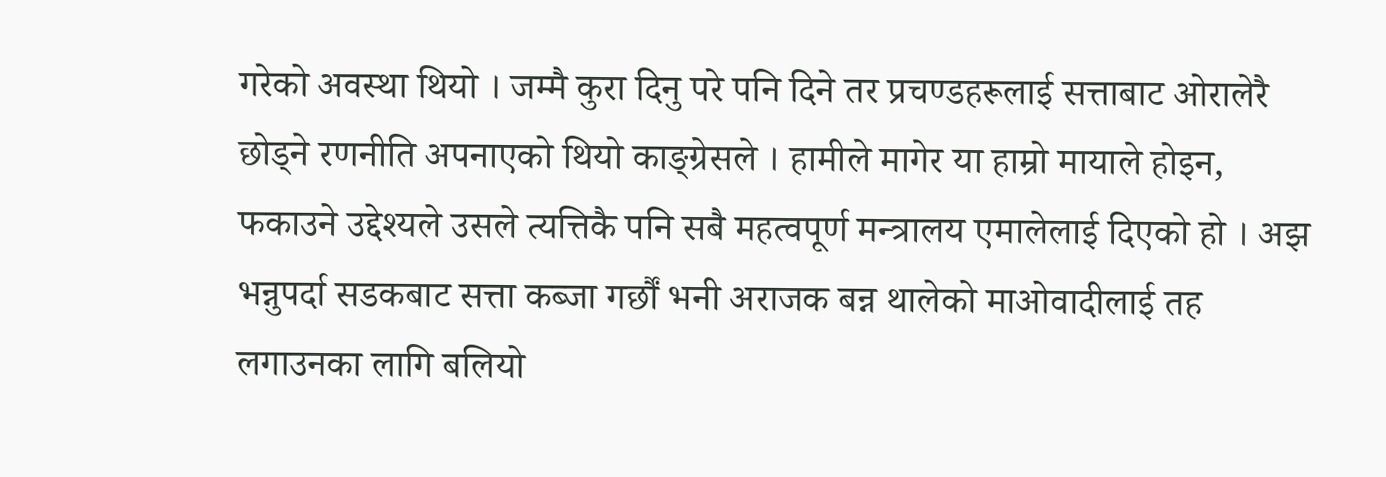गरेको अवस्था थियो । जम्मै कुरा दिनु परे पनि दिने तर प्रचण्डहरूलाई सत्ताबाट ओरालेरै छोड्ने रणनीति अपनाएको थियो काङ्ग्रेसले । हामीले मागेर या हाम्रो मायाले होइन, फकाउने उद्देश्यले उसले त्यत्तिकै पनि सबै महत्वपूर्ण मन्त्रालय एमालेलाई दिएको हो । अझ भन्नुपर्दा सडकबाट सत्ता कब्जा गर्छौं भनी अराजक बन्न थालेको माओवादीलाई तह लगाउनका लागि बलियो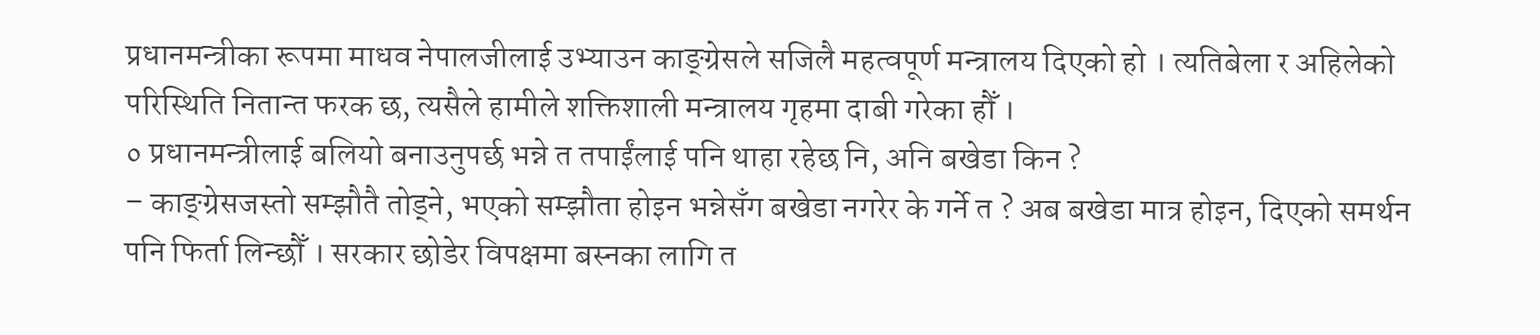प्रधानमन्त्रीका रूपमा माधव नेपालजीलाई उभ्याउन काङ्ग्रेसले सजिलै महत्वपूर्ण मन्त्रालय दिएको हो । त्यतिबेला र अहिलेको परिस्थिति नितान्त फरक छ, त्यसैले हामीले शक्तिशाली मन्त्रालय गृहमा दाबी गरेका हौँ ।
० प्रधानमन्त्रीलाई बलियो बनाउनुपर्छ भन्ने त तपाईंलाई पनि थाहा रहेछ नि, अनि बखेडा किन ?
– काङ्ग्रेसजस्तो सम्झौतै तोड्ने, भएको सम्झौता होइन भन्नेसँग बखेडा नगरेर के गर्ने त ? अब बखेडा मात्र होइन, दिएको समर्थन पनि फिर्ता लिन्छौँ । सरकार छोडेर विपक्षमा बस्नका लागि त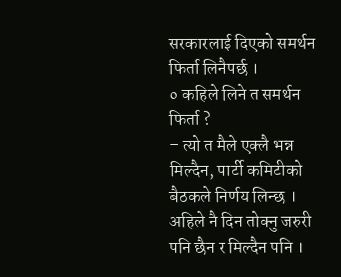सरकारलाई दिएको समर्थन फिर्ता लिनैपर्छ ।
० कहिले लिने त समर्थन फिर्ता ?
– त्यो त मैले एक्लै भन्न मिल्दैन, पार्टी कमिटीको बैठकले निर्णय लिन्छ । अहिले नै दिन तोक्नु जरुरी पनि छैन र मिल्दैन पनि ।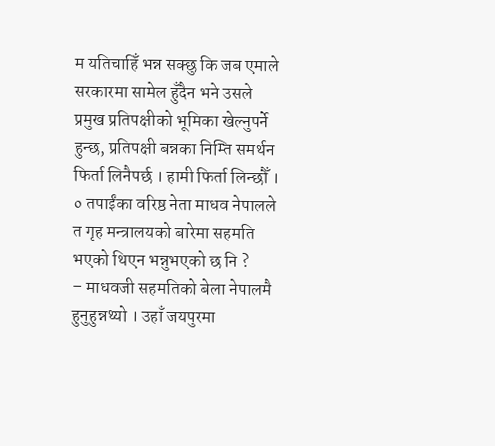म यतिचाहिँ भन्न सक्छु कि जब एमाले सरकारमा सामेल हुँदैन भने उसले प्रमुख प्रतिपक्षीको भूमिका खेल्नुपर्ने हुन्छ, प्रतिपक्षी बन्नका निम्ति समर्थन फिर्ता लिनैपर्छ । हामी फिर्ता लिन्छौँ ।
० तपाईंका वरिष्ठ नेता माधव नेपालले त गृह मन्त्रालयको बारेमा सहमति भएको थिएन भन्नुभएको छ नि ?
– माधवजी सहमतिको बेला नेपालमै हुनुहुन्नथ्यो । उहाँ जयपुरमा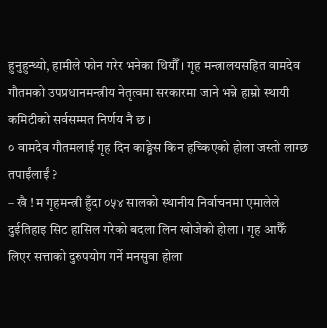हुनुहुन्थ्यो, हामीले फोन गरेर भनेका थियौँ । गृह मन्त्रालयसहित वामदेव गौतमको उपप्रधानमन्त्रीय नेतृत्वमा सरकारमा जाने भन्ने हाम्रो स्थायी कमिटीको सर्वसम्मत निर्णय नै छ ।
० वामदेव गौतमलाई गृह दिन काङ्ग्रेस किन हच्किएको होला जस्तो लाग्छ तपाईंलाईं ?
– खै ! म गृहमन्त्री हुँदा ०५४ सालको स्थानीय निर्वाचनमा एमालेले दुईतिहाइ सिट हासिल गरेको बदला लिन खोजेको होला । गृह आफैँ लिएर सत्ताको दुरुपयोग गर्ने मनसुवा होला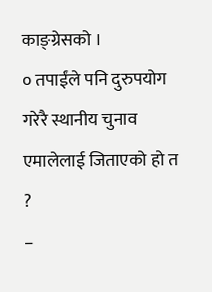काङ्ग्रेसको ।
० तपाईंले पनि दुरुपयोग गरेरै स्थानीय चुनाव एमालेलाई जिताएको हो त ?
–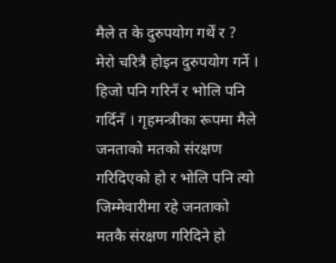मैले त के दुरुपयोग गर्थें र ? मेरो चरित्रै होइन दुरुपयोग गर्ने । हिजो पनि गरिनँ र भोलि पनि गर्दिनँ । गृहमन्त्रीका रूपमा मैले जनताको मतको संरक्षण गरिदिएको हो र भोलि पनि त्यो जिम्मेवारीमा रहे जनताको मतकै संरक्षण गरिदिने हो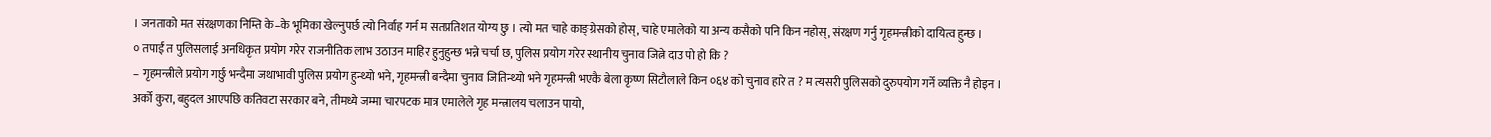। जनताको मत संरक्षणका निम्ति के–के भूमिका खेल्नुपर्छ त्यो निर्वाह गर्न म सतप्रतिशत योग्य छु । त्यो मत चाहे काङ्ग्रेसको होस्, चाहे एमालेको या अन्य कसैको पनि किन नहोस्, संरक्षण गर्नु गृहमन्त्रीको दायित्व हुन्छ ।
० तपाईं त पुलिसलाई अनधिकृत प्रयोग गरेर राजनीतिक लाभ उठाउन माहिर हुनुहुन्छ भन्ने चर्चा छ, पुलिस प्रयोग गरेर स्थानीय चुनाव जित्ने दाउ पो हो कि ?
– गृहमन्त्रीले प्रयोग गर्छु भन्दैमा जथाभावी पुलिस प्रयोग हुन्थ्यो भने, गृहमन्त्री बन्दैमा चुनाव जितिन्थ्यो भने गृहमन्त्री भएकै बेला कृष्ण सिटौलाले किन ०६४ को चुनाव हारे त ? म त्यसरी पुलिसको दुरुपयोग गर्ने व्यक्ति नै होइन । अर्को कुरा, बहुदल आएपछि कतिवटा सरकार बने, तीमध्ये जम्मा चारपटक मात्र एमालेले गृह मन्त्रालय चलाउन पायो,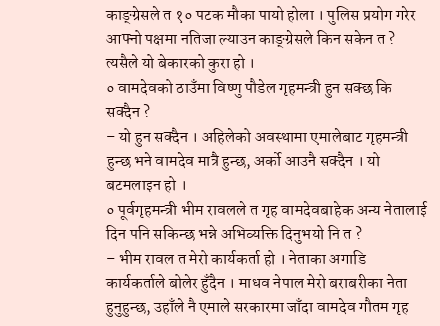काङ्ग्रेसले त १० पटक मौका पायो होला । पुलिस प्रयोग गरेर आफ्नो पक्षमा नतिजा ल्याउन काङ्ग्रेसले किन सकेन त ? त्यसैले यो बेकारको कुरा हो ।
० वामदेवको ठाउँमा विष्णु पौडेल गृहमन्त्री हुन सक्छ कि सक्दैन ?
– यो हुन सक्दैन । अहिलेको अवस्थामा एमालेबाट गृहमन्त्री हुन्छ भने वामदेव मात्रै हुन्छ, अर्को आउनै सक्दैन । यो बटमलाइन हो ।
० पूर्वगृहमन्त्री भीम रावलले त गृह वामदेवबाहेक अन्य नेतालाई दिन पनि सकिन्छ भन्ने अभिव्यक्ति दिनुभयो नि त ?
– भीम रावल त मेरो कार्यकर्ता हो । नेताका अगाडि कार्यकर्ताले बोलेर हुँदैन । माधव नेपाल मेरो बराबरीका नेता हुनुहुन्छ, उहाँले नै एमाले सरकारमा जाँदा वामदेव गौतम गृह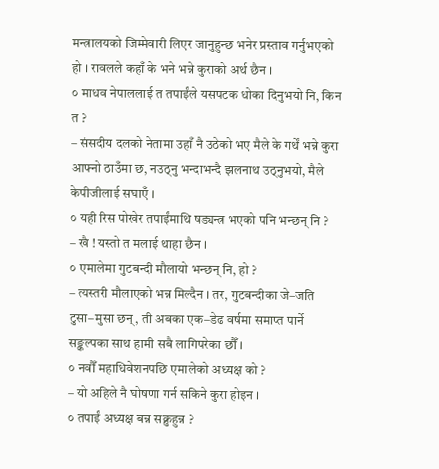मन्त्रालयको जिम्मेवारी लिएर जानुहुन्छ भनेर प्रस्ताव गर्नुभएको हो । रावलले कहाँ के भने भन्ने कुराको अर्थ छैन ।
० माधव नेपाललाई त तपाईंले यसपटक धोका दिनुभयो नि, किन त ?
– संसदीय दलको नेतामा उहाँ नै उठेको भए मैले के गर्थें भन्ने कुरा आफ्नो ठाउँमा छ, नउठ्नु भन्दाभन्दै झलनाथ उठ्नुभयो, मैले केपीजीलाई सघाएँ ।
० यही रिस पोखेर तपाईंमाथि षड्यन्त्र भएको पनि भन्छन् नि ?
– खै ! यस्तो त मलाई थाहा छैन ।
० एमालेमा गुटबन्दी मौलायो भन्छन् नि, हो ?
– त्यस्तरी मौलाएको भन्न मिल्दैन । तर, गुटबन्दीका जे–जति टुसा–मुसा छन्, ती अबका एक–डेढ वर्षमा समाप्त पार्ने सङ्कल्पका साथ हामी सबै लागिपरेका छौँ ।
० नवौँ महाधिवेशनपछि एमालेको अध्यक्ष को ?
– यो अहिले नै घोषणा गर्न सकिने कुरा होइन ।
० तपाईं अध्यक्ष बन्न सक्नुहुन्न ?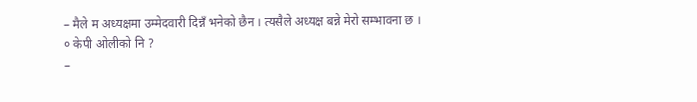– मैले म अध्यक्षमा उम्मेदवारी दिन्नँ भनेको छैन । त्यसैले अध्यक्ष बन्ने मेरो सम्भावना छ ।
० केपी ओलीको नि ?
–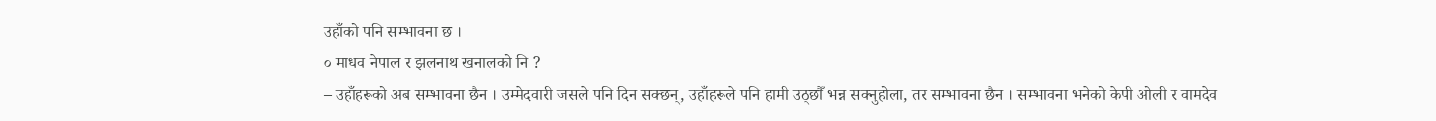उहाँको पनि सम्भावना छ ।
० माधव नेपाल र झलनाथ खनालको नि ?
– उहाँहरूको अब सम्भावना छैन । उम्मेदवारी जसले पनि दिन सक्छन्, उहाँहरूले पनि हामी उठ्छौँ भन्न सक्नुहोला, तर सम्भावना छैन । सम्भावना भनेको केपी ओली र वामदेव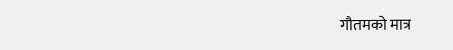गौतमको मात्र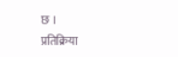छ ।
प्रतिक्रिया